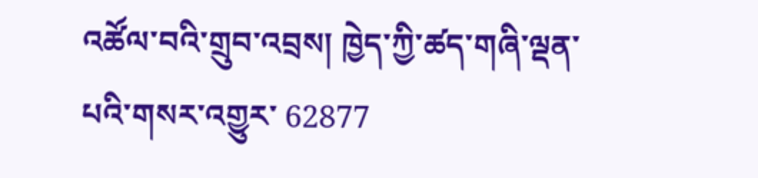འཚོལ་བའི་གྲུབ་འབྲས། ཁྱེད་ཀྱི་ཚད་གཞི་ལྡན་པའི་གསར་འགྱུར་ 62877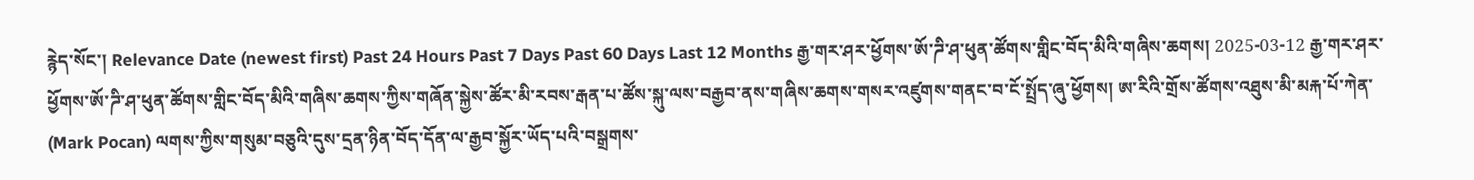རྙེད་སོང་། Relevance Date (newest first) Past 24 Hours Past 7 Days Past 60 Days Last 12 Months རྒྱ་གར་ཤར་ཕྱོགས་ཨོ་ཌི་ཤ་ཕུན་ཚོགས་གླིང་བོད་མིའི་གཞིས་ཆགས། 2025-03-12 རྒྱ་གར་ཤར་ཕྱོགས་ཨོ་ཌི་ཤ་ཕུན་ཚོགས་གླིང་བོད་མིའི་གཞིས་ཆགས་ཀྱིས་གཞོན་སྐྱེས་ཚོར་མི་རབས་རྒན་པ་ཚོས་སྐུ་ལས་བརྒྱབ་ནས་གཞིས་ཆགས་གསར་འཛུགས་གནང་བ་ངོ་སྤྲོད་ཞུ་ཕྱོགས། ཨ་རིའི་གྲོས་ཚོགས་འཐུས་མི་མརྐ་པོ་ཀེན་ (Mark Pocan) ལགས་ཀྱིས་གསུམ་བཅུའི་དུས་དྲན་ཉིན་བོད་དོན་ལ་རྒྱབ་སྐྱོར་ཡོད་པའི་བསྒྲགས་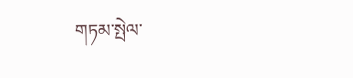གཏམ་སྤེལ་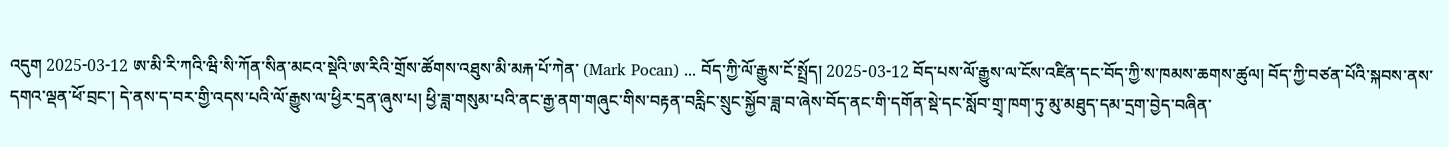འདུག 2025-03-12 ཨ་མི་རི་ཀའི་ཝི་སི་ཀོན་སིན་མངའ་སྡེའི་ཨ་རིའི་གྲོས་ཚོགས་འཐུས་མི་མརྐ་པོ་ཀེན་ (Mark Pocan) ... བོད་ཀྱི་ལོ་རྒྱུས་ངོ་སྤྲོད། 2025-03-12 བོད་པས་ལོ་རྒྱུས་ལ་ངོས་འཛིན་དང་བོད་ཀྱི་ས་ཁམས་ཆགས་ཚུལ། བོད་ཀྱི་བཙན་པོའི་སྐབས་ནས་དགའ་ལྡན་ཕོ་བྲང་། དེ་ནས་ད་བར་གྱི་འདས་པའི་ལོ་རྒྱུས་ལ་ཕྱིར་དྲན་ཞུས་པ། ཕྱི་ཟླ་གསུམ་པའི་ནང་རྒྱ་ནག་གཞུང་གིས་བརྟན་བརླིང་སྲུང་སྐྱོབ་ཟླ་བ་ཞེས་བོད་ནང་གི་དགོན་སྡེ་དང་སློབ་གྲྭ་ཁག་ཏུ་མུ་མཐུད་དམ་དྲག་བྱེད་བཞིན་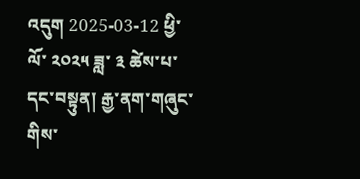འདུག 2025-03-12 ཕྱི་ལོ་ ༢༠༢༥ ཟླ་ ༣ ཚེས་པ་དང་བསྟུན། རྒྱ་ནག་གཞུང་གིས་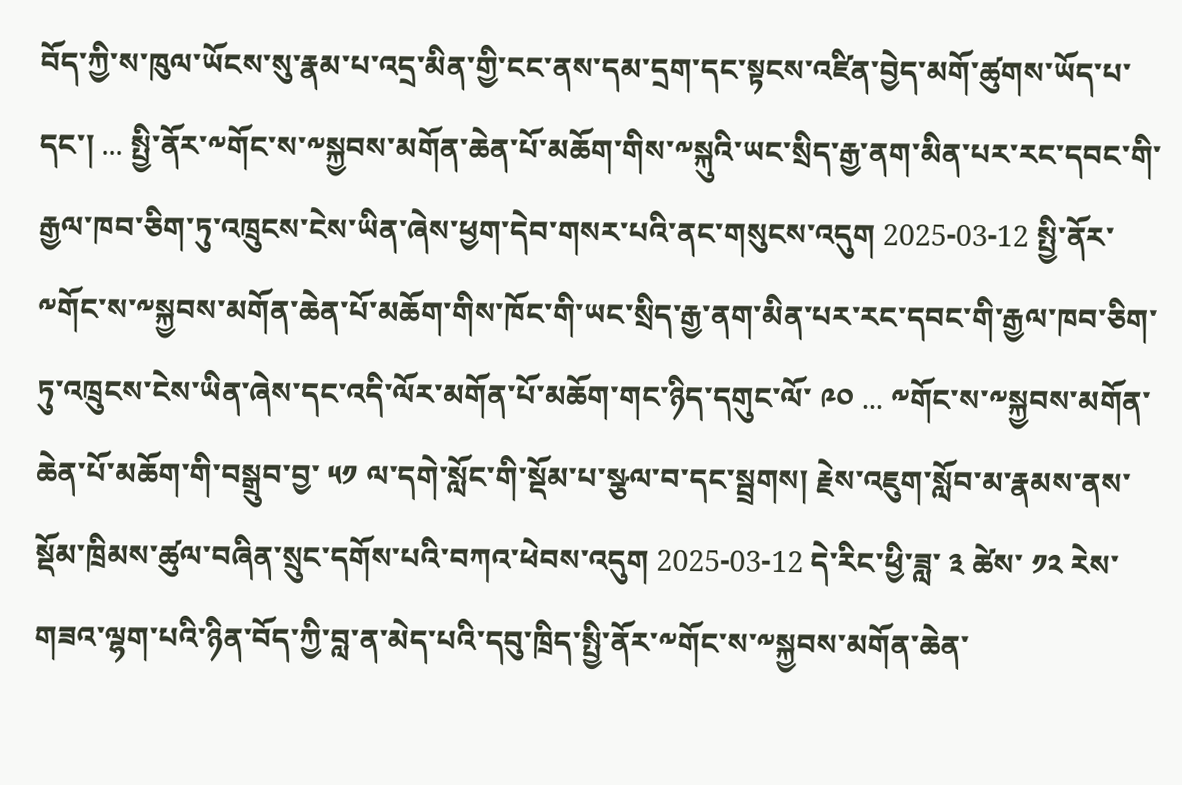བོད་ཀྱི་ས་ཁུལ་ཡོངས་སུ་རྣམ་པ་འདྲ་མིན་གྱི་ངང་ནས་དམ་དྲག་དང་སྟངས་འཛིན་བྱེད་མགོ་ཚུགས་ཡོད་པ་དང་། ... སྤྱི་ནོར་༸གོང་ས་༸སྐྱབས་མགོན་ཆེན་པོ་མཆོག་གིས་༸སྐུའི་ཡང་སྲིད་རྒྱ་ནག་མིན་པར་རང་དབང་གི་རྒྱལ་ཁབ་ཅིག་ཏུ་འཁྲུངས་ངེས་ཡིན་ཞེས་ཕྱག་དེབ་གསར་པའི་ནང་གསུངས་འདུག 2025-03-12 སྤྱི་ནོར་༸གོང་ས་༸སྐྱབས་མགོན་ཆེན་པོ་མཆོག་གིས་ཁོང་གི་ཡང་སྲིད་རྒྱ་ནག་མིན་པར་རང་དབང་གི་རྒྱལ་ཁབ་ཅིག་ཏུ་འཁྲུངས་ངེས་ཡིན་ཞེས་དང་འདི་ལོར་མགོན་པོ་མཆོག་གང་ཉིད་དགུང་ལོ་ ༩༠ ... ༸གོང་ས་༸སྐྱབས་མགོན་ཆེན་པོ་མཆོག་གི་བསྒྲུབ་བྱ་ ༥༡ ལ་དགེ་སློང་གི་སྡོམ་པ་སྩལ་བ་དང་སྦྲགས། རྗེས་འཇུག་སློབ་མ་རྣམས་ནས་སྡོམ་ཁྲིམས་ཚུལ་བཞིན་སྲུང་དགོས་པའི་བཀའ་ཕེབས་འདུག 2025-03-12 དེ་རིང་ཕྱི་ཟླ་ ༣ ཚེས་ ༡༢ རེས་གཟའ་ལྷག་པའི་ཉིན་བོད་ཀྱི་བླ་ན་མེད་པའི་དབུ་ཁྲིད་སྤྱི་ནོར་༸གོང་ས་༸སྐྱབས་མགོན་ཆེན་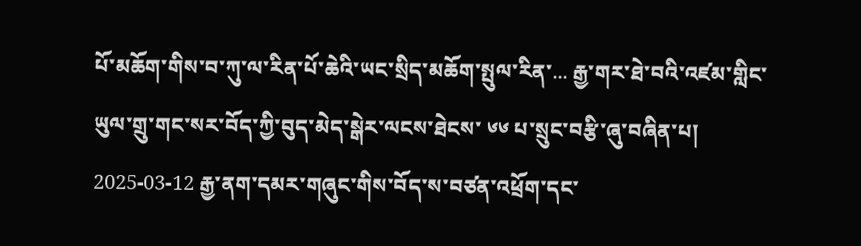པོ་མཆོག་གིས་བ་ཀུ་ལ་རིན་པོ་ཆེའི་ཡང་སྲིད་མཆོག་སྤུལ་རིན་... རྒྱ་གར་ཐེ་བའི་འཛམ་གླིང་ཡུལ་གྲུ་གང་སར་བོད་ཀྱི་བུད་མེད་སྒེར་ལངས་ཐེངས་ ༦༦ པ་སྲུང་བརྩི་ཞུ་བཞིན་པ། 2025-03-12 རྒྱ་ནག་དམར་གཞུང་གིས་བོད་ས་བཙན་འཕྲོག་དང་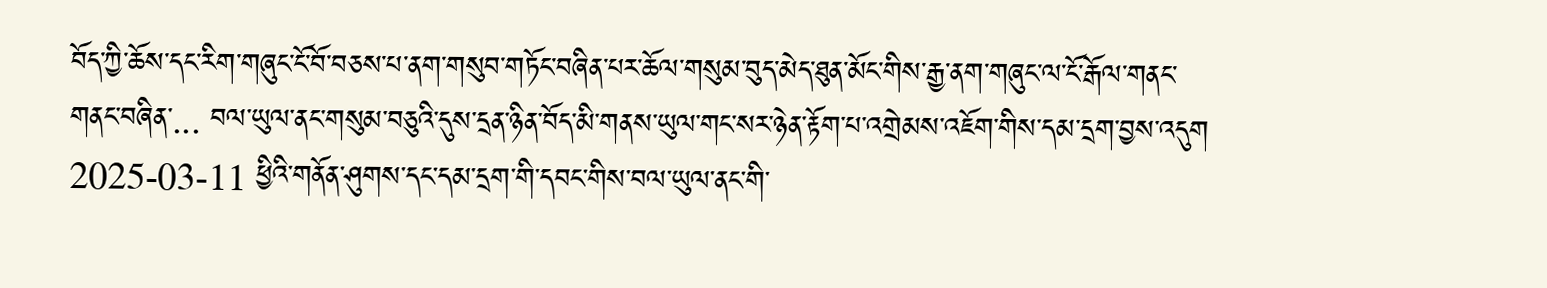བོད་ཀྱི་ཆོས་དང་རིག་གཞུང་ངོ་བོ་བཅས་པ་ནག་གསུབ་གཏོང་བཞིན་པར་ཆོལ་གསུམ་བུད་མེད་ཐུན་མོང་གིས་རྒྱ་ནག་གཞུང་ལ་ངོ་རྒོལ་གནང་གནང་བཞིན་... བལ་ཡུལ་ནང་གསུམ་བཅུའི་དུས་དྲན་ཉིན་བོད་མི་གནས་ཡུལ་གང་སར་ཉེན་རྟོག་པ་འགྲེམས་འཇོག་གིས་དམ་དྲག་བྱས་འདུག 2025-03-11 ཕྱིའི་གནོན་ཤུགས་དང་དམ་དྲག་གི་དབང་གིས་བལ་ཡུལ་ནང་གི་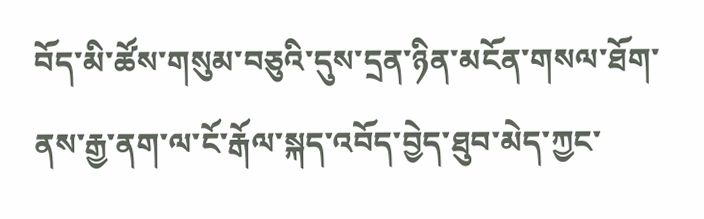བོད་མི་ཚོས་གསུམ་བཅུའི་དུས་དྲན་ཉིན་མངོན་གསལ་ཐོག་ནས་རྒྱ་ནག་ལ་ངོ་རྒོལ་སྐད་འབོད་བྱེད་ཐུབ་མེད་ཀྱང་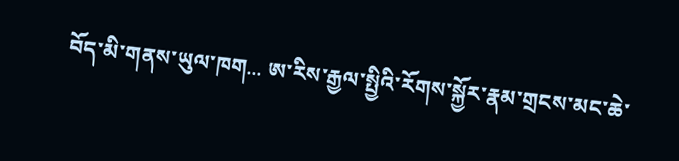བོད་མི་གནས་ཡུལ་ཁག... ཨ་རིས་རྒྱལ་སྤྱིའི་རོགས་སྐྱོར་རྣམ་གྲངས་མང་ཆེ་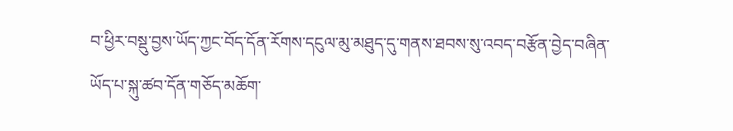བ་ཕྱིར་བསྡུ་བྱས་ཡོད་ཀྱང་བོད་དོན་རོགས་དངུལ་མུ་མཐུད་དུ་གནས་ཐབས་སུ་འབད་བརྩོན་བྱེད་བཞིན་ཡོད་པ་སྐུ་ཚབ་དོན་གཅོད་མཆོག་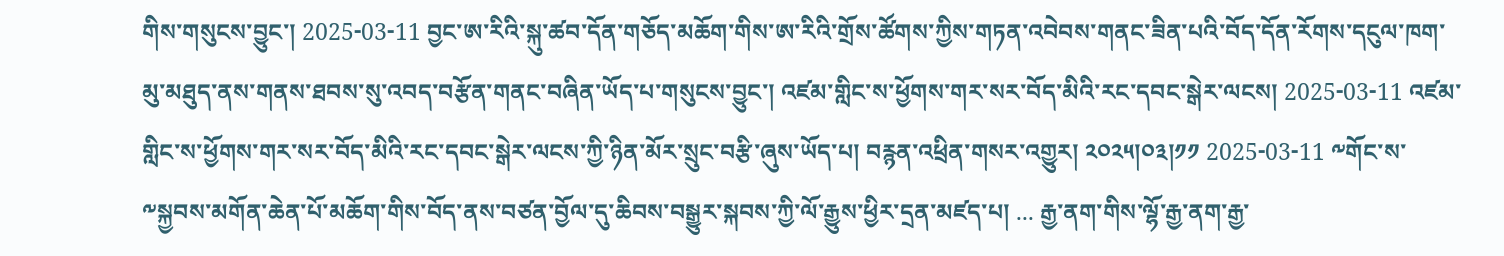གིས་གསུངས་བྱུང་། 2025-03-11 བྱང་ཨ་རིའི་སྐུ་ཚབ་དོན་གཅོད་མཆོག་གིས་ཨ་རིའི་གྲོས་ཚོགས་ཀྱིས་གཏན་འབེབས་གནང་ཟིན་པའི་བོད་དོན་རོགས་དངུལ་ཁག་མུ་མཐུད་ནས་གནས་ཐབས་སུ་འབད་བརྩོན་གནང་བཞིན་ཡོད་པ་གསུངས་བྱུང་། འཛམ་གླིང་ས་ཕྱོགས་གར་སར་བོད་མིའི་རང་དབང་སྒེར་ལངས། 2025-03-11 འཛམ་གླིང་ས་ཕྱོགས་གར་སར་བོད་མིའི་རང་དབང་སྒེར་ལངས་ཀྱི་ཉིན་མོར་སྲུང་བརྩི་ཞུས་ཡོད་པ། བརྙན་འཕྲིན་གསར་འགྱུར། ༢༠༢༥།༠༣།༡༡ 2025-03-11 ༸གོང་ས་༸སྐྱབས་མགོན་ཆེན་པོ་མཆོག་གིས་བོད་ནས་བཙན་བྱོལ་དུ་ཆིབས་བསྒྱུར་སྐབས་ཀྱི་ལོ་རྒྱུས་ཕྱིར་དྲན་མཛད་པ། ... རྒྱ་ནག་གིས་ལྷོ་རྒྱ་ནག་རྒྱ་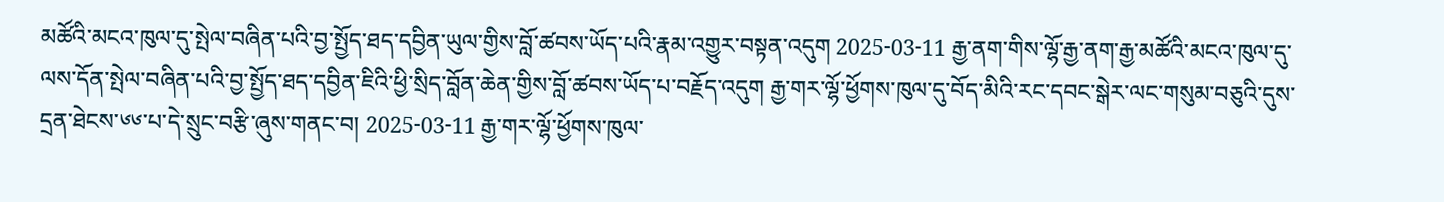མཚོའི་མངའ་ཁུལ་དུ་སྤེལ་བཞིན་པའི་བྱ་སྤྱོད་ཐད་དབྱིན་ཡུལ་གྱིས་བློ་ཚབས་ཡོད་པའི་རྣམ་འགྱུར་བསྟན་འདུག 2025-03-11 རྒྱ་ནག་གིས་ལྷོ་རྒྱ་ནག་རྒྱ་མཚོའི་མངའ་ཁུལ་དུ་ལས་དོན་སྤེལ་བཞིན་པའི་བྱ་སྤྱོད་ཐད་དབྱིན་ཇིའི་ཕྱི་སྲིད་བློན་ཆེན་གྱིས་བློ་ཚབས་ཡོད་པ་བརྗོད་འདུག རྒྱ་གར་ལྷོ་ཕྱོགས་ཁུལ་དུ་བོད་མིའི་རང་དབང་སྒེར་ལང་གསུམ་བཅུའི་དུས་དྲན་ཐེངས་༦༦་པ་དེ་སྲུང་བརྩི་ཞུས་གནང་བ། 2025-03-11 རྒྱ་གར་ལྷོ་ཕྱོགས་ཁུལ་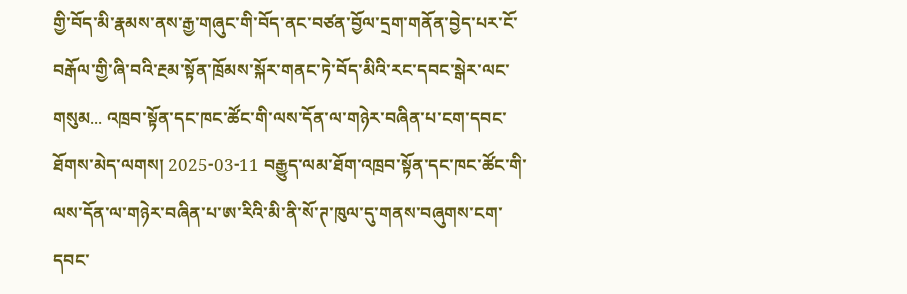གྱི་བོད་མི་རྣམས་ནས་རྒྱ་གཞུང་གི་བོད་ནང་བཙན་བྱོལ་དྲག་གནོན་བྱེད་པར་ངོ་བརྒོལ་གྱི་ཞི་བའི་རྔམ་སྟོན་ཁྲོམས་སྐོར་གནང་ཏེ་བོད་མིའི་རང་དབང་སྒེར་ལང་གསུམ... འཁྲབ་སྟོན་དང་ཁང་ཚོང་གི་ལས་དོན་ལ་གཉེར་བཞིན་པ་ངག་དབང་ཐོགས་མེད་ལགས། 2025-03-11 བརྒྱུད་ལམ་ཐོག་འཁྲབ་སྟོན་དང་ཁང་ཚོང་གི་ལས་དོན་ལ་གཉེར་བཞིན་པ་ཨ་རིའི་མི་ནི་སོ་ཊ་ཁུལ་དུ་གནས་བཞུགས་ངག་དབང་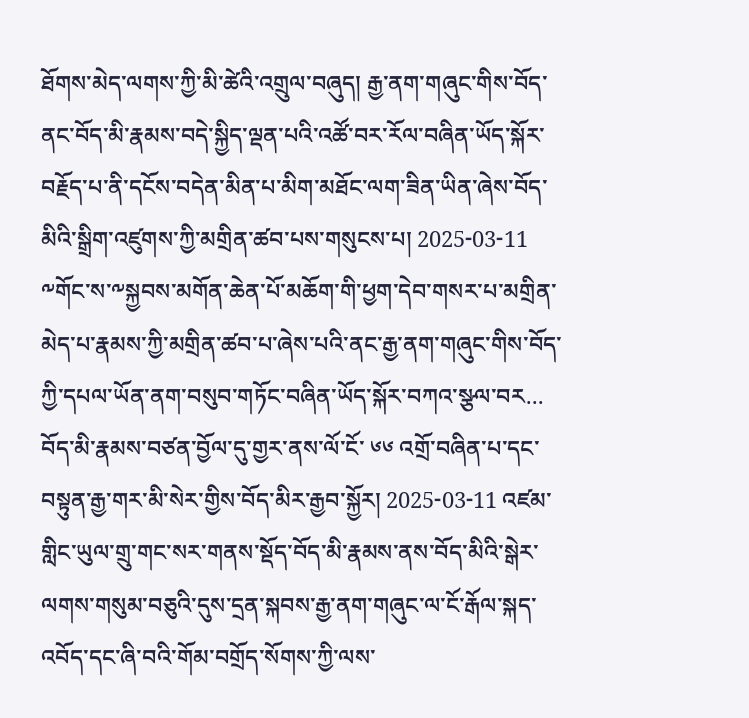ཐོགས་མེད་ལགས་ཀྱི་མི་ཚེའི་འགྲུལ་བཞུད། རྒྱ་ནག་གཞུང་གིས་བོད་ནང་བོད་མི་རྣམས་བདེ་སྐྱིད་ལྡན་པའི་འཚོ་བར་རོལ་བཞིན་ཡོད་སྐོར་བརྗོད་པ་ནི་དངོས་བདེན་མིན་པ་མིག་མཐོང་ལག་ཟིན་ཡིན་ཞེས་བོད་མིའི་སྒྲིག་འཛུགས་ཀྱི་མགྲིན་ཚབ་པས་གསུངས་པ། 2025-03-11 ༸གོང་ས་༸སྐྱབས་མགོན་ཆེན་པོ་མཆོག་གི་ཕྱག་དེབ་གསར་པ་མགྲིན་མེད་པ་རྣམས་ཀྱི་མགྲིན་ཚབ་པ་ཞེས་པའི་ནང་རྒྱ་ནག་གཞུང་གིས་བོད་ཀྱི་དཔལ་ཡོན་ནག་བསུབ་གཏོང་བཞིན་ཡོད་སྐོར་བཀའ་སྩལ་བར... བོད་མི་རྣམས་བཙན་བྱོལ་དུ་གྱར་ནས་ལོ་ངོ་ ༦༦ འགྲོ་བཞིན་པ་དང་བསྟུན་རྒྱ་གར་མི་སེར་གྱིས་བོད་མིར་རྒྱབ་སྐྱོར། 2025-03-11 འཛམ་གླིང་ཡུལ་གྲུ་གང་སར་གནས་སྡོད་བོད་མི་རྣམས་ནས་བོད་མིའི་སྒེར་ལགས་གསུམ་བཅུའི་དུས་དྲན་སྐབས་རྒྱ་ནག་གཞུང་ལ་ངོ་རྒོལ་སྐད་འབོད་དང་ཞི་བའི་གོམ་བགྲོད་སོགས་ཀྱི་ལས་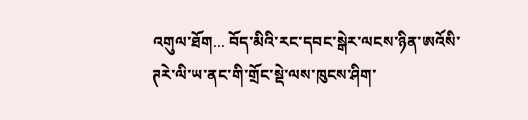འགུལ་ཐོག... བོད་མིའི་རང་དབང་སྒེར་ལངས་ཉིན་ཨའོསི་ཊརེ་ལི་ཡ་ནང་གི་གྲོང་སྡེ་ལས་ཁུངས་ཤིག་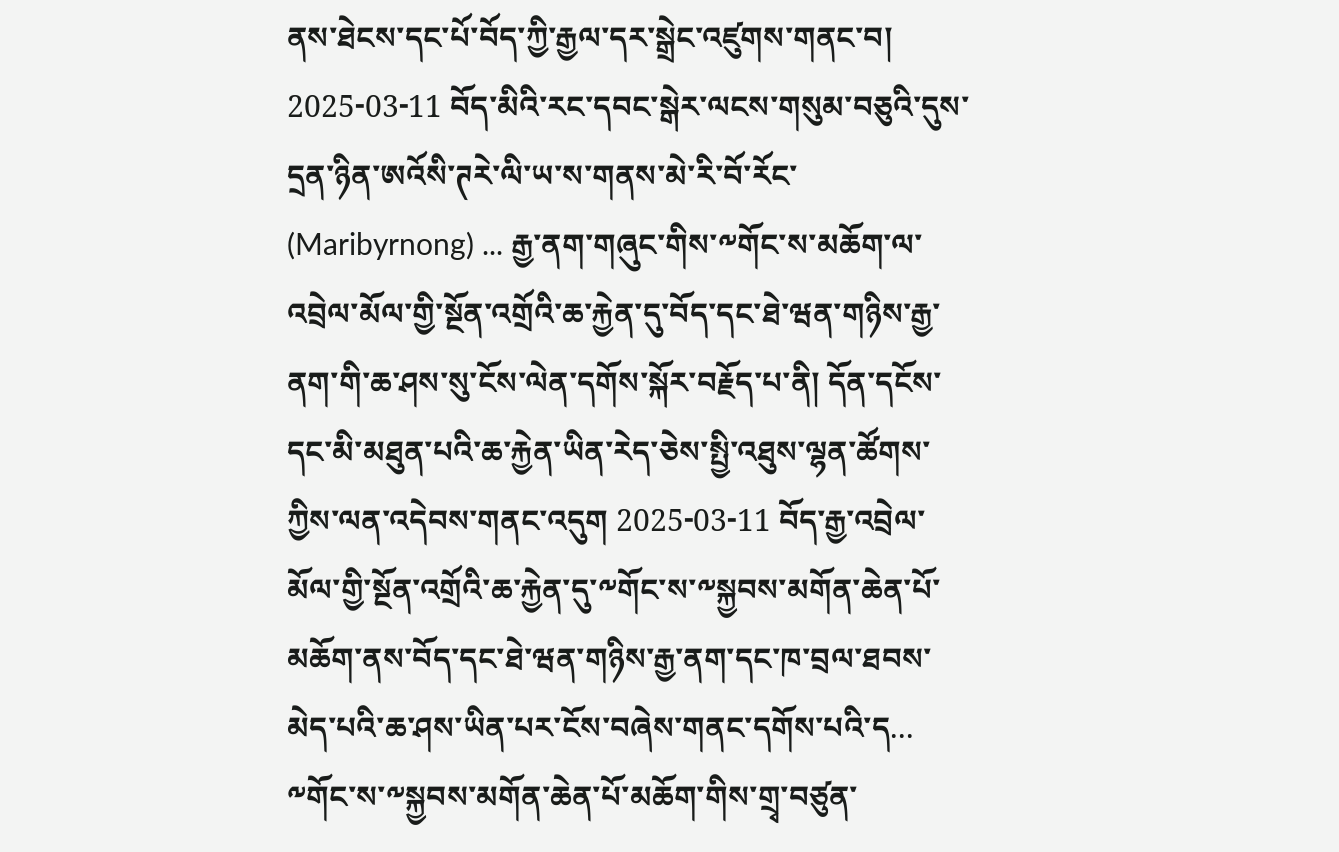ནས་ཐེངས་དང་པོ་བོད་ཀྱི་རྒྱལ་དར་སྒྲེང་འཛུགས་གནང་བ། 2025-03-11 བོད་མིའི་རང་དབང་སྒེར་ལངས་གསུམ་བཅུའི་དུས་དྲན་ཉིན་ཨའོསི་ཊརེ་ལི་ཡ་ས་གནས་མེ་རི་བོ་རོང་ (Maribyrnong) ... རྒྱ་ནག་གཞུང་གིས་༸གོང་ས་མཆོག་ལ་འབྲེལ་མོལ་གྱི་སྔོན་འགྲོའི་ཆ་རྐྱེན་དུ་བོད་དང་ཐེ་ཝན་གཉིས་རྒྱ་ནག་གི་ཆ་ཤས་སུ་ངོས་ལེན་དགོས་སྐོར་བརྗོད་པ་ནི། དོན་དངོས་དང་མི་མཐུན་པའི་ཆ་རྐྱེན་ཡིན་རེད་ཅེས་སྤྱི་འཐུས་ལྷན་ཚོགས་ཀྱིས་ལན་འདེབས་གནང་འདུག 2025-03-11 བོད་རྒྱ་འབྲེལ་མོལ་གྱི་སྔོན་འགྲོའི་ཆ་རྐྱེན་དུ་༸གོང་ས་༸སྐྱབས་མགོན་ཆེན་པོ་མཆོག་ནས་བོད་དང་ཐེ་ཝན་གཉིས་རྒྱ་ནག་དང་ཁ་བྲལ་ཐབས་མེད་པའི་ཆ་ཤས་ཡིན་པར་ངོས་བཞེས་གནང་དགོས་པའི་ད... ༸གོང་ས་༸སྐྱབས་མགོན་ཆེན་པོ་མཆོག་གིས་གྲྭ་བཙུན་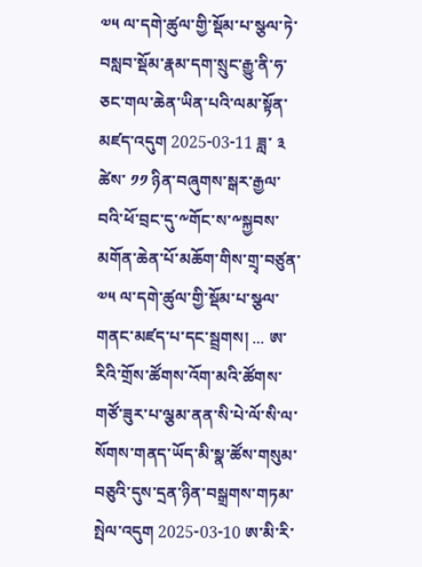༧༥ ལ་དགེ་ཚུལ་གྱི་སྡོམ་པ་སྩལ་ཏེ་བསླབ་སྡོམ་རྣམ་དག་སྲུང་རྒྱུ་ནི་ཧ་ཅང་གལ་ཆེན་ཡིན་པའི་ལམ་སྟོན་མཛད་འདུག 2025-03-11 ཟླ་ ༣ ཚེས་ ༡༡ ཉིན་བཞུགས་སྒར་རྒྱལ་བའི་ཕོ་བྲང་དུ་༸གོང་ས་༸སྐྱབས་མགོན་ཆེན་པོ་མཆོག་གིས་གྲྭ་བཙུན་ ༧༥ ལ་དགེ་ཚུལ་གྱི་སྡོམ་པ་སྩལ་གནང་མཛད་པ་དང་སྦྲགས། ... ཨ་རིའི་གྲོས་ཚོགས་འོག་མའི་ཚོགས་གཙོ་ཟུར་པ་ལྕམ་ནན་སི་པེ་ལོ་སི་ལ་སོགས་གནད་ཡོད་མི་སྣ་ཚོས་གསུམ་བཅུའི་དུས་དྲན་ཉིན་བསྒྲགས་གཏམ་སྤེལ་འདུག 2025-03-10 ཨ་མི་རི་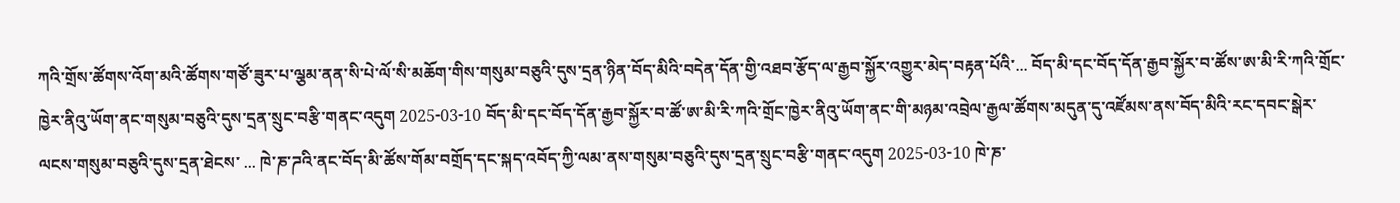ཀའི་གྲོས་ཚོགས་འོག་མའི་ཚོགས་གཙོ་ཟུར་པ་ལྕམ་ནན་སི་པེ་ལོ་སི་མཆོག་གིས་གསུམ་བཅུའི་དུས་དྲན་ཉིན་བོད་མིའི་བདེན་དོན་གྱི་འཐབ་རྩོད་ལ་རྒྱབ་སྐྱོར་འགྱུར་མེད་བརྟན་པོའི་... བོད་མི་དང་བོད་དོན་རྒྱབ་སྐྱོར་བ་ཚོས་ཨ་མི་རི་ཀའི་གྲོང་ཁྱེར་ནིའུ་ཡོག་ནང་གསུམ་བཅུའི་དུས་དྲན་སྲུང་བརྩི་གནང་འདུག 2025-03-10 བོད་མི་དང་བོད་དོན་རྒྱབ་སྐྱོར་བ་ཚོ་ཨ་མི་རི་ཀའི་གྲོང་ཁྱེར་ནིའུ་ཡོག་ནང་གི་མཉམ་འབྲེལ་རྒྱལ་ཚོགས་མདུན་དུ་འཛོམས་ནས་བོད་མིའི་རང་དབང་སྒེར་ལངས་གསུམ་བཅུའི་དུས་དྲན་ཐེངས་ ... ཁེ་ཎ་ཌའི་ནང་བོད་མི་ཚོས་གོམ་བགྲོད་དང་སྐད་འབོད་ཀྱི་ལམ་ནས་གསུམ་བཅུའི་དུས་དྲན་སྲུང་བརྩི་གནང་འདུག 2025-03-10 ཁེ་ཎ་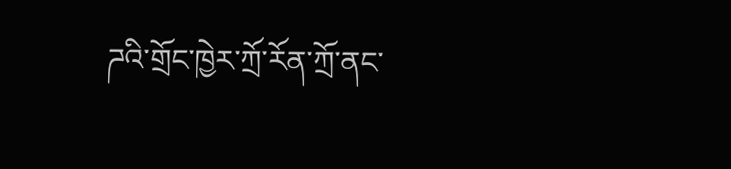ཌའི་གྲོང་ཁྱེར་ཀྲོ་རོན་ཀྲོ་ནང་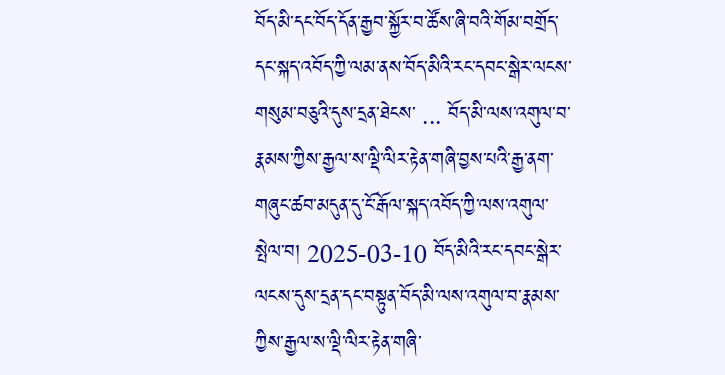བོད་མི་དང་བོད་དོན་རྒྱབ་སྐྱོར་བ་ཚོས་ཞི་བའི་གོམ་བགྲོད་དང་སྐད་འབོད་ཀྱི་ལམ་ནས་བོད་མིའི་རང་དབང་སྒེར་ལངས་གསུམ་བཅུའི་དུས་དྲན་ཐེངས་ ... བོད་མི་ལས་འགུལ་བ་རྣམས་ཀྱིས་རྒྱལ་ས་ལྡི་ལིར་རྟེན་གཞི་བྱས་པའི་རྒྱ་ནག་གཞུང་ཚབ་མདུན་དུ་ངོ་རྒོལ་སྐད་འབོད་ཀྱི་ལས་འགུལ་སྤེལ་བ། 2025-03-10 བོད་མིའི་རང་དབང་སྒེར་ལངས་དུས་དྲན་དང་བསྟུན་བོད་མི་ལས་འགུལ་བ་རྣམས་ཀྱིས་རྒྱལ་ས་ལྡི་ལིར་རྟེན་གཞི་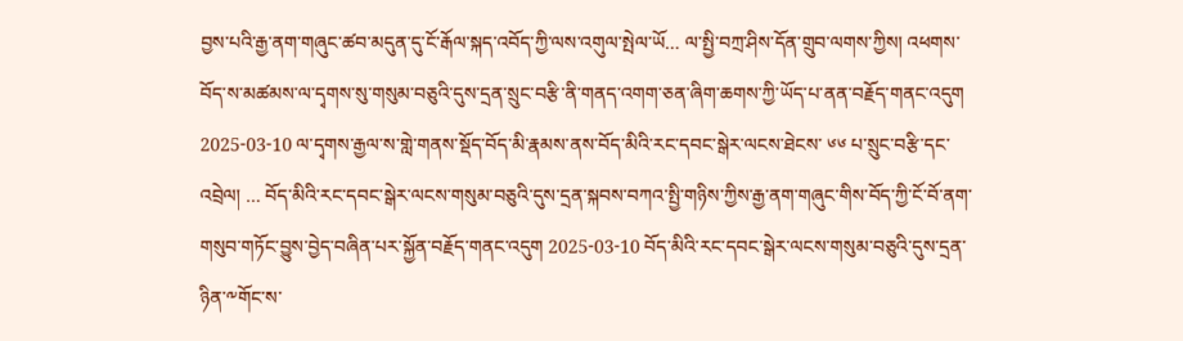བྱས་པའི་རྒྱ་ནག་གཞུང་ཚབ་མདུན་དུ་ངོ་རྒོལ་སྐད་འབོད་ཀྱི་ལས་འགུལ་སྤེལ་ཡོ... ལ་སྤྱི་བཀྲ་ཤིས་དོན་གྲུབ་ལགས་ཀྱིས། འཕགས་བོད་ས་མཚམས་ལ་དྭགས་སུ་གསུམ་བཅུའི་དུས་དྲན་སྲུང་བརྩི་ནི་གནད་འགག་ཅན་ཞིག་ཆགས་ཀྱི་ཡོད་པ་ནན་བརྗོད་གནང་འདུག 2025-03-10 ལ་དྭགས་རྒྱལ་ས་གླེ་གནས་སྡོད་བོད་མི་རྣམས་ནས་བོད་མིའི་རང་དབང་སྒེར་ལངས་ཐེངས་ ༦༦ པ་སྲུང་བརྩི་དང་འབྲེལ། ... བོད་མིའི་རང་དབང་སྒེར་ལངས་གསུམ་བཅུའི་དུས་དྲན་སྐབས་བཀའ་སྤྱི་གཉིས་ཀྱིས་རྒྱ་ནག་གཞུང་གིས་བོད་ཀྱི་ངོ་བོ་ནག་གསུབ་གཏོང་བྱུས་བྱེད་བཞིན་པར་སྐྱོན་བརྗོད་གནང་འདུག 2025-03-10 བོད་མིའི་རང་དབང་སྒེར་ལངས་གསུམ་བཅུའི་དུས་དྲན་ཉིན་༸གོང་ས་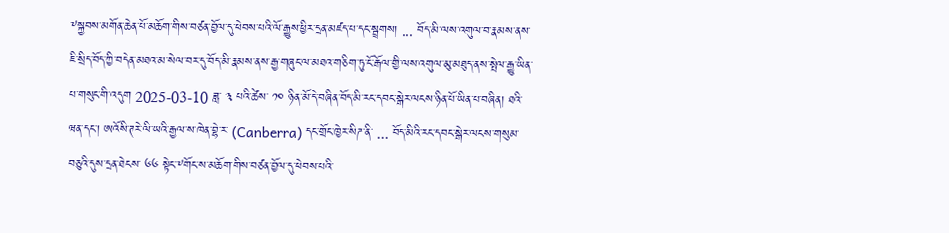༸སྐྱབས་མགོན་ཆེན་པོ་མཆོག་གིས་བཙན་བྱོལ་དུ་ཕེབས་པའི་ལོ་རྒྱུས་ཕྱིར་དྲན་མཛད་པ་དང་སྦྲགས། ... བོད་མི་ལས་འགུལ་བ་རྣམས་ནས་ཇི་སྲིད་བོད་ཀྱི་བདེན་མཐའ་མ་སེལ་བར་དུ་བོད་མི་རྣམས་ནས་རྒྱ་གཞུང་ལ་མཐའ་གཅིག་ཏུ་ངོ་རྒོལ་གྱི་ལས་འགུལ་མུ་མཐུད་ནས་སྤེལ་རྒྱུ་ཡིན་པ་གསུང་གི་འདུག 2025-03-10 ཟླ་ ༣ པའི་ཚེས་ ༡༠ ཉིན་མོ་དེ་བཞིན་བོད་མི་རང་དབང་སྒེར་ལངས་ཉིན་པོ་ཡིན་པ་བཞིན། ཐའི་ཝན་དང་། ཨའོསི་ཊརེ་ལི་ཡའི་རྒྱལ་ས་ཁེན་བྷེ་ར་ (Canberra) དང་གྲོང་ཁྱེར་སིཌ་ནི་ ... བོད་མིའི་རང་དབང་སྒེར་ལངས་གསུམ་བཅུའི་དུས་དྲན་ཐེངས་ ༦༦ སྟེང་༸གོང་ས་མཆོག་གིས་བཙན་བྱོལ་དུ་ཕེབས་པའི་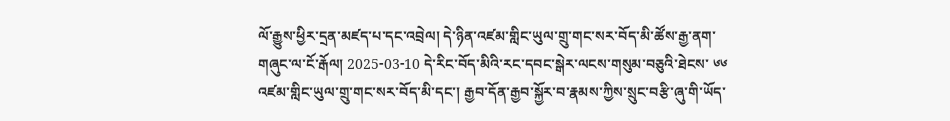ལོ་རྒྱུས་ཕྱིར་དྲན་མཛད་པ་དང་འབྲེལ། དེ་ཉིན་འཛམ་གླིང་ཡུལ་གྲུ་གང་སར་བོད་མི་ཚོས་རྒྱ་ནག་གཞུང་ལ་ངོ་རྒོལ། 2025-03-10 དེ་རིང་བོད་མིའི་རང་དབང་སྒེར་ལངས་གསུམ་བཅུའི་ཐེངས་ ༦༦ འཛམ་གླིང་ཡུལ་གྲུ་གང་སར་བོད་མི་དང་། རྒྱབ་དོན་རྒྱབ་སྐྱོར་བ་རྣམས་ཀྱིས་སྲུང་བརྩི་ཞུ་གི་ཡོད་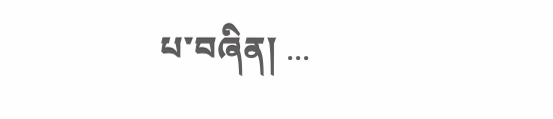པ་བཞིན། ...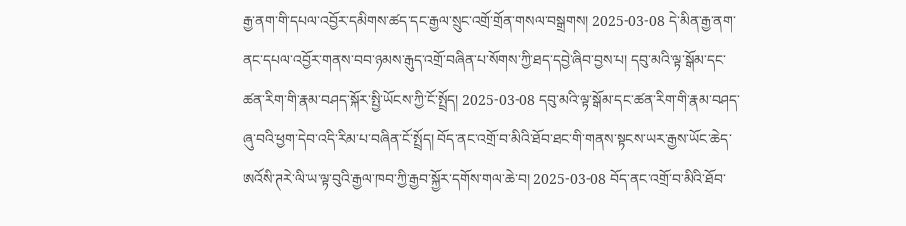རྒྱ་ནག་གི་དཔལ་འབྱོར་དམིགས་ཚད་དང་རྒྱལ་སྲུང་འགྲོ་གྲོན་གསལ་བསྒྲགས། 2025-03-08 དེ་མིན་རྒྱ་ནག་ནང་དཔལ་འབྱོར་གནས་བབ་ཉམས་རྒུད་འགྲོ་བཞིན་པ་སོགས་ཀྱི་ཐད་དབྱེ་ཞིབ་བྱས་པ། དབུ་མའི་ལྟ་སྒོམ་དང་ཚན་རིག་གི་རྣམ་བཤད་སྐོར་སྤྱི་ཡོངས་ཀྱི་ངོ་སྤྲོད། 2025-03-08 དབུ་མའི་ལྟ་སྒོམ་དང་ཚན་རིག་གི་རྣམ་བཤད་ཞུ་བའི་ཕྱག་དེབ་འདི་རིམ་པ་བཞིན་ངོ་སྤྲོད། བོད་ནང་འགྲོ་བ་མིའི་ཐོབ་ཐང་གི་གནས་སྟངས་ཡར་རྒྱས་ཡོང་ཆེད་ཨའོསི་ཊརེ་ལི་ཡ་ལྟ་བུའི་རྒྱལ་ཁབ་ཀྱི་རྒྱབ་སྐྱོར་དགོས་གལ་ཆེ་བ། 2025-03-08 བོད་ནང་འགྲོ་བ་མིའི་ཐོབ་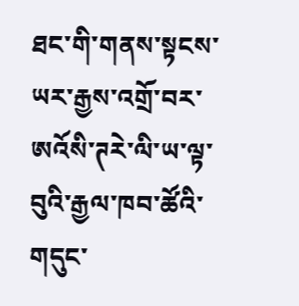ཐང་གི་གནས་སྟངས་ཡར་རྒྱས་འགྲོ་བར་ཨའོསི་ཊརེ་ལི་ཡ་ལྟ་བུའི་རྒྱལ་ཁབ་ཚོའི་གདུང་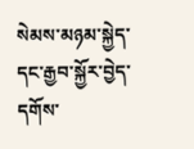སེམས་མཉམ་སྐྱེད་དང་རྒྱབ་སྐྱོར་བྱེད་དགོས་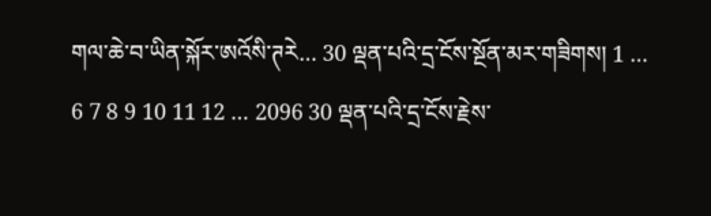གལ་ཆེ་བ་ཡིན་སྐོར་ཨའོསི་ཊརེ... 30 ལྡན་པའི་དྲ་ངོས་སྔོན་མར་གཟིགས། 1 ... 6 7 8 9 10 11 12 ... 2096 30 ལྡན་པའི་དྲ་ངོས་རྗེས་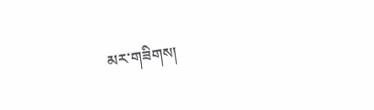མར་གཟིགས།